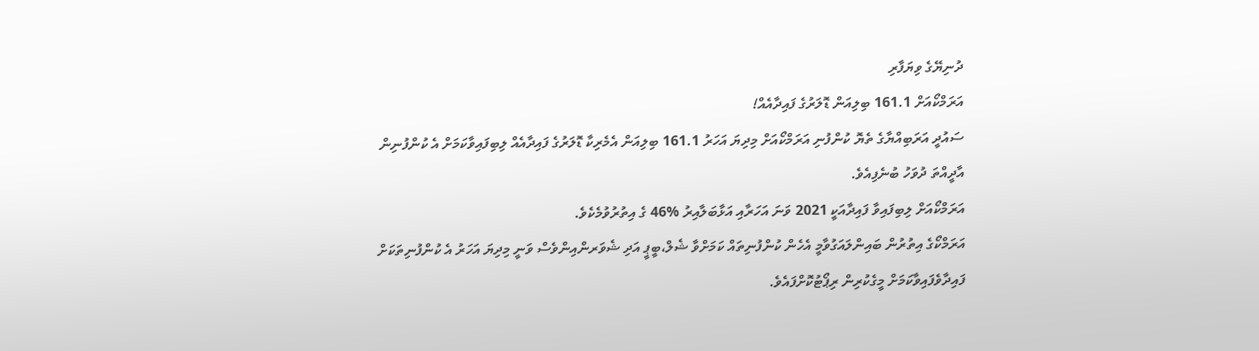ދުނިޔޭގެ ވިޔަފާރި
އަރަމްކޯއަށް 161.1 ބިލިއަން ޑޮލަރުގެ ފައިދާއެއް!
ސައުދީ އަރަބިއްޔާގެ ތެޔޮ ކުންފުނި އަރަމްކޯއަށް މިދިޔަ އަހަރު 161.1 ބިލިއަން އެމެރިކާ ޑޮލަރުގެ ފައިދާއެއް ލިބިފައިވާކަމަށް އެ ކުންފުނިން އާދީއްތަ ދުވަހު ބުނެފިއެވެ.
އަރަމްކޯއަށް ލިބިފައިވާ ފައިދާއަކީ 2021 ވަނަ އަހަރާއި އަޅާބަލާއިރު %46 ގެ އިތުރުވުމެކެވެ.
އަރަމްކޯގެ އިތުރުން ބައިންލައަގުވާމީ އެހެން ކުންފުނިތައް ކަމަށްވާ ޝެލް،ބީޕީ އަދި ޝެވަރންއިންވެސް ވަނީ މިދިޔަ އަހަރު އެ ކުންފުނިތަކަށް ފައިދާވެފައިވާކަމަށް މީގެކުރިން ރިޕޯޓުކޮށްފައެވެ.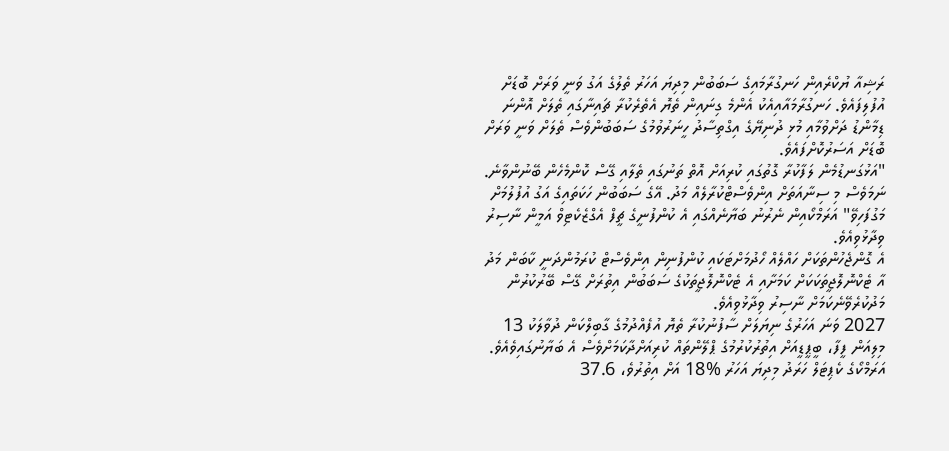ރަޝިއާ ޔުކްރެއިން ހަނގުރާމައިގެ ސަބަބުން މިދިޔަ އަހަރު ތެލުގެ އަގު ވަނީ ވަރަށް ބޮޑަށް އުފުލިފައެވެ. ހަނގުރާމައާއިއެކު އެންމެ ގިނައިން ތެޔޮ އެތެރެކުރާ ޗައިނާގައި ތެލަށް އޮންނަ ޑިމާންޑު ދަށްވުމާއި މުޅި ދުނިޔޭގެ އިގްތިސާދު ހީނަރުވުމުގެ ސަބަބުންވެސް ތެލަށް ވަނީ ވަރަށް ބޮޑަށް އަސަރުކޮށްފައެވެ.
"އަޅުގަނޑުމެން ލަފާކުރާ ގޮތުގައި ކުރިއަށް އޮތް ތަނުގައި ތެލާއި ގޭސް ކޮންމެހެން ބޭނުންވާނެ. ނަމަވެސް މި ސިނާއަތަށް އިންވެސްޓްކުރާލެއް މަދު. އޭގެ ސަބަބުން ހަކަތައިގެ އަގު އުފުލުމަށް މަގުފަހިވޭ" އަރަމްކޯއިން ނެރުނު ބަޔާނެއްގައި އެ ކުންފުނީގެ ޗީފް އެގްޒެކެޓިވް އަމީން ނާސިރު ވިދާޅުވިއެވެ.
އެ ގޮންޖެހުންތަކަށް ހައްލެއް ހޯދުމަށްޓަކައި ކުންފުނިން އިންވެސްޓް ކުރަމުންދަނީ ކާބަން މަދު އާ ޓެކްނޮލޮޖީތަކަކަށް ކަމަށާއި އެ ޓެކްނޮލޮޖީތަކުގެ ސަބަބުން އިތުރަށް ގޭސް ބޭރުކުރުން މަދުކުރެވޭނެކަމަށް ނާސިރު ވިދާޅުވިއެވެ.
2027 ވަނަ އަހަރުގެ ނިޔަލަށް ސާފުނުކުރާ ތެޔޮ އުފެއްދުމުގެ ގާބިލްކަން ދުވާލަކު 13 މިލިއަން ފީފާ، ބީޕީޑީއަށް އިތުރުކުރުމުގެ ޕްލޭންތައް ކުރިއަށްދާކަމަށްވެސް އެ ބަޔާނުގައިވެއެވެ.
އަރަމްކޯގެ ކެޕިޓަލް ހަރަދު މިދިޔަ އަހަރު %18 އަށް އިތުރުވެ، 37.6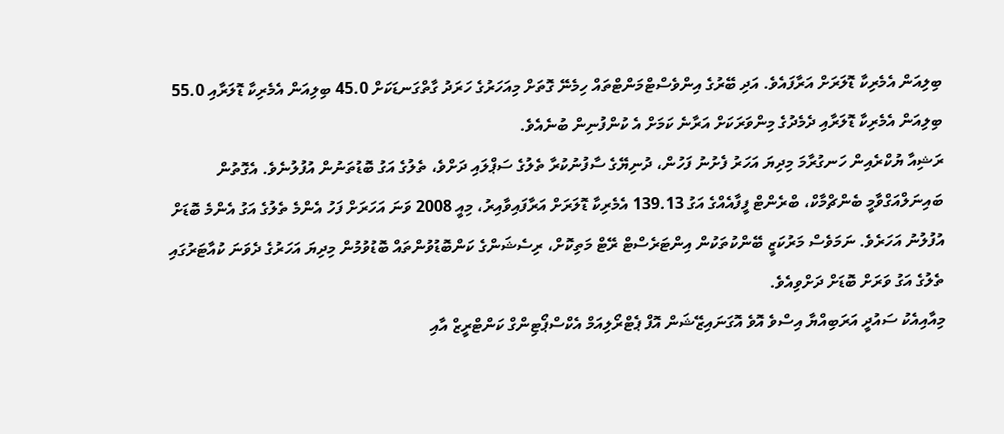ބިލިއަން އެމެރިކާ ޑޮލަރަށް އަރާފައެވެ. އަދި ބޭރުގެ އިންވެސްޓްމަންޓްތައް ހިމެނޭ ގޮތަށް މިއަހަރުގެ ހަރަދު ގާތްގަނޑަކަށް 45.0 ބިލިއަން އެމެރިކާ ޑޮލަރާއި 55.0 ބިލިއަން އެމެރިކާ ޑޮލަރާއި ދެމެދުގެ މިންވަރަކަށް އަރާނެ ކަމަށް އެ ކުންފުނިން ބުނެއެވެ.
ރަޝިއާ ޔުކްރެއިން ހަނގުރާމަ މިދިޔަ އަހަރު ފެށުނު ފަހުން، ދުނިޔޭގެ ސާފުނުކުރާ ތެލުގެ ސަޕްލައި ދަށްވެ، ތެލުގެ އަގު ބޮޑުތަނުން އުފުލުނެވެ. އެގޮތުން ބައިނަލްއަގްވާމީ ބެންޗްމާކް، ބްރެންޓް ފީފާއެއްގެ އަގު 139.13 އެމެރިކާ ޑޮލަރަށް އަރާފައިވާއިރު، މިއީ 2008 ވަނަ އަހަރަށް ފަހު އެންމެ ތެލުގެ އަގު އެންމެ ބޮޑަށް އުފުލުނު އަހަރެވެ. ނަމަވެސް މަރުކަޒީ ބޭންކުތަކުން އިންޓަރެސްޓް ރޭޓް މަތިކޮށް، ރިސެޝަންގެ ކަންބޮޑުވުންތައް ބޮޑުވުމުން މިދިޔަ އަހަރުގެ ދެވަނަ ކުއާޓަރުގައި ތެލުގެ އަގު ވަރަށް ބޮޑަށް ދަށްވިއެވެ.
މިއާއިއެކު ސައުދީ އަރަބިއްޔާ އިސްވެ އޮވެ އޮގަނައިޒޭޝަން އޮފް ޕެޓްރޯލިއަމް އެކްސްޕޯޓިންގް ކަންޓްރީޒް އާއި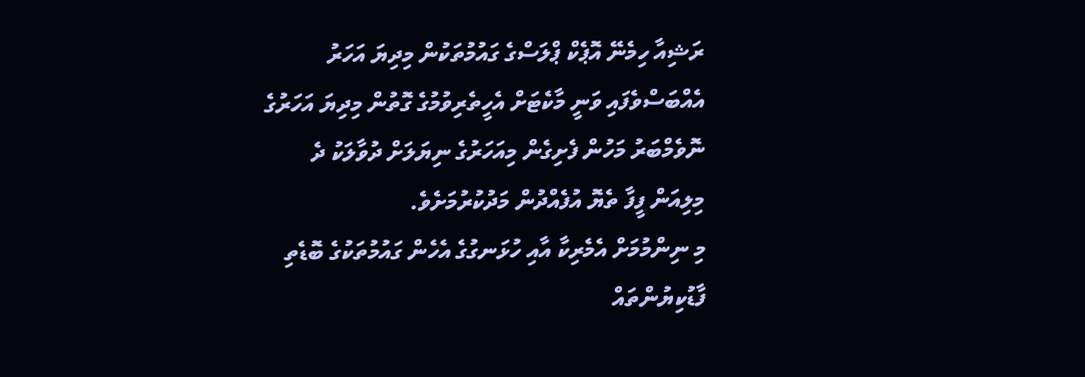ރަޝިއާ ހިމެނޭ އޮޕެކް ޕްލަސްގެ ގައުމުތަކުން މިދިޔަ އަހަރު އެއްބަސްވެފައި ވަނީ މާކެޓަށް އެހީތެރިވުމުގެ ގޮތުން މިދިޔަ އަހަރުގެ ނޮވެމްބަރު މަހުން ފެށިގެން މިއަހަރުގެ ނިޔަލަށް ދުވާލަކު ދެ މިލިއަން ފީފާ ތެޔޮ އުފެއްދުން މަދުކުރުމަށެވެ.
މި ނިންމުމަށް އެމެރިކާ އާއި ހުޅަނގުގެ އެހެން ގައުމުތަކުގެ ބޮޑެތި ފާޑުކިޔުންތައް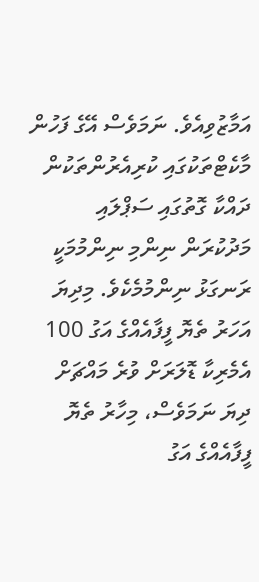އަމާޒުވިއެވެ. ނަމަވެސް އޭގެ ފަހުން މާކެޓްތަކުގައި ކުރިއެރުންތަކުން ދައްކާ ގޮތުގައި ސަޕްލައި މަދުކުރަން ނިންމި ނިންމުމަކީ ރަނގަޅު ނިންމުމެކެވެ. މިދިޔަ އަހަރު ތެޔޮ ފީފާއެއްގެ އަގު 100 އެމެރިކާ ޑޮލަރަށް ވުރެ މައްޗަށް ދިޔަ ނަމަވެސް، މިހާރު ތެޔޮ ފީފާއެއްގެ އަގު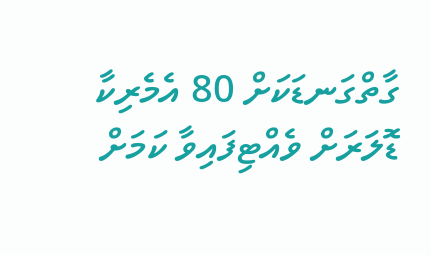ގާތްގަނޑަކަށް 80 އެމެރިކާ ޑޮލަރަށް ވެއްޓިފައިވާ ކަމަށް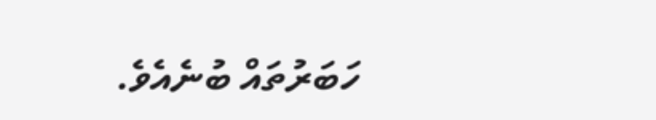ހަބަރުތައް ބުނެއެވެ.